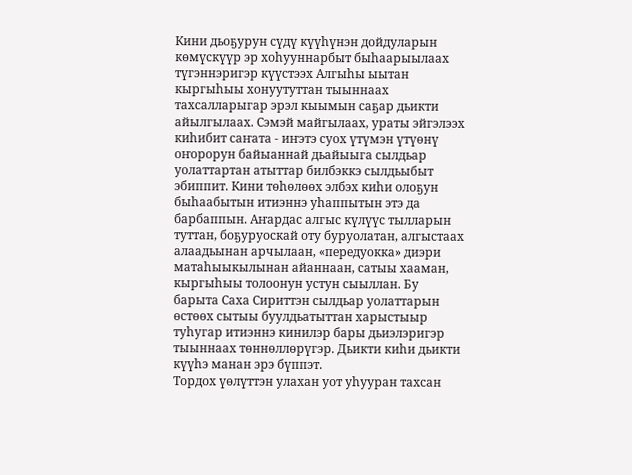Кини дьоҕурун сүдү күүһүнэн дойдуларын көмүскүүр эр хоһууннарбыт быһаарыылаах түгэннэригэр күүстээх Алгыһы ыытан кыргыһыы хонуутуттан тыыннаах тахсалларыгар эрэл кыымын саҕар дьикти айылгылаах. Сэмэй майгылаах, ураты эйгэлээх киһибит саҥата - иҥэтэ суох үтүмэн үтүөнү оҥорорун байыаннай дьайыыга сылдьар уолаттартан атыттар билбэккэ сылдьыбыт эбиппит. Кини төһөлөөх элбэх киһи олоҕун быһаабытын итиэннэ уһаппытын этэ да барбаппын. Аҥардас алгыс күлүүс тылларын туттан, боҕуруоскай оту буруолатан, алгыстаах алаадьынан арчылаан, «передуокка» диэри матаһыыкылынан айаннаан, сатыы хааман, кыргыһыы толоонун устун сыыллан. Бу барыта Саха Сириттэн сылдьар уолаттарын өстөөх сытыы буулдьатыттан харыстыыр туһугар итиэннэ кинилэр бары дьиэлэригэр тыыннаах төннөллөрүгэр. Дьикти киһи дьикти күүһэ манан эрэ бүппэт.
Тордох үөлүттэн улахан уот уһууран тахсан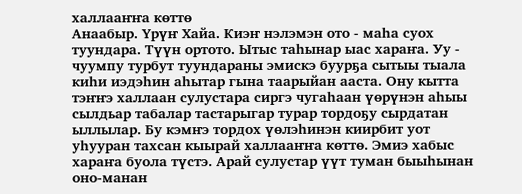халлааҥҥа көттө
Анаабыр. Үрүҥ Хайа. Киэҥ нэлэмэн ото - маһа суох туундара. Түүн ортото. Ытыс таһынар ыас хараҥа. Уу - чуумпу турбут туундараны эмискэ буурҕа сытыы тыала киһи иэдэһин аһытар гына таарыйан ааста. Ону кытта тэҥҥэ халлаан сулустара сиргэ чугаһаан үөрүнэн аһыы сылдьар табалар тастарыгар турар тордоҕу сырдатан ыллылар. Бу кэмҥэ тордох үөлэһинэн киирбит уот уһууран тахсан кыырай халлааҥҥа көттө. Эмиэ хабыс хараҥа буола түстэ. Арай сулустар үүт туман быыһынан оно-манан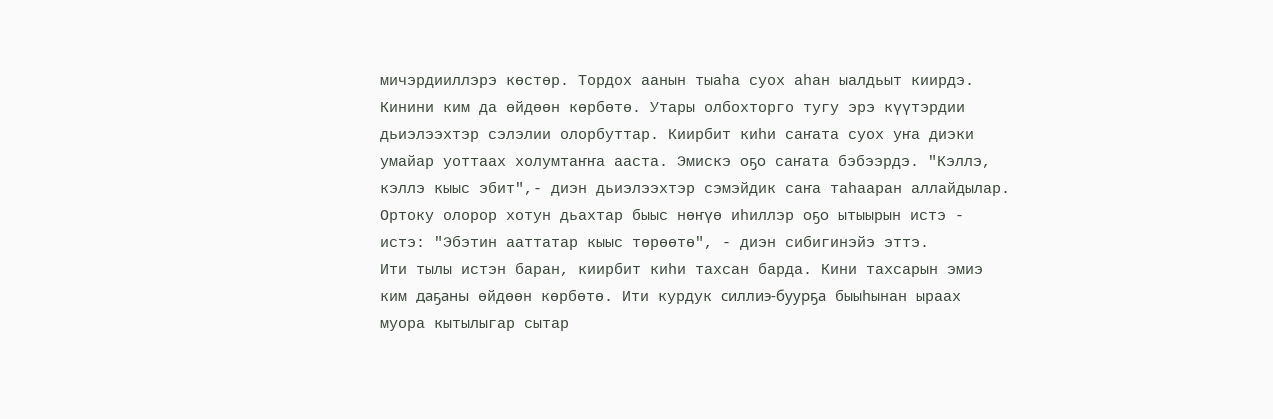мичэрдииллэрэ көстөр. Тордох аанын тыаһа суох аһан ыалдьыт киирдэ. Кинини ким да өйдөөн көрбөтө. Утары олбохторго тугу эрэ күүтэрдии дьиэлээхтэр сэлэлии олорбуттар. Киирбит киһи саҥата суох уҥа диэки умайар уоттаах холумтаҥҥа ааста. Эмискэ оҕо саҥата бэбээрдэ. "Кэллэ, кэллэ кыыс эбит",- диэн дьиэлээхтэр сэмэйдик саҥа таһааран аллайдылар. Ортоку олорор хотун дьахтар быыс нөҥүө иһиллэр оҕо ытыырын истэ - истэ: "Эбэтин ааттатар кыыс төрөөтө", - диэн сибигинэйэ эттэ.
Ити тылы истэн баран, киирбит киһи тахсан барда. Кини тахсарын эмиэ ким даҕаны өйдөөн көрбөтө. Ити курдук силлиэ-буурҕа быыһынан ыраах муора кытылыгар сытар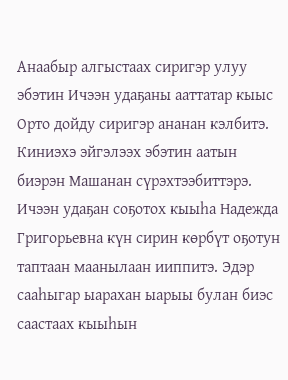Анаабыр алгыстаах сиригэр улуу эбэтин Ичээн удаҕаны ааттатар кыыс Орто дойду сиригэр ананан кэлбитэ. Киниэхэ эйгэлээх эбэтин аатын биэрэн Машанан сүрэхтээбиттэрэ. Ичээн удаҕан соҕотох кыыһа Надежда Григорьевна күн сирин көрбүт оҕотун таптаан маанылаан ииппитэ. Эдэр сааһыгар ыарахан ыарыы булан биэс саастаах кыыһын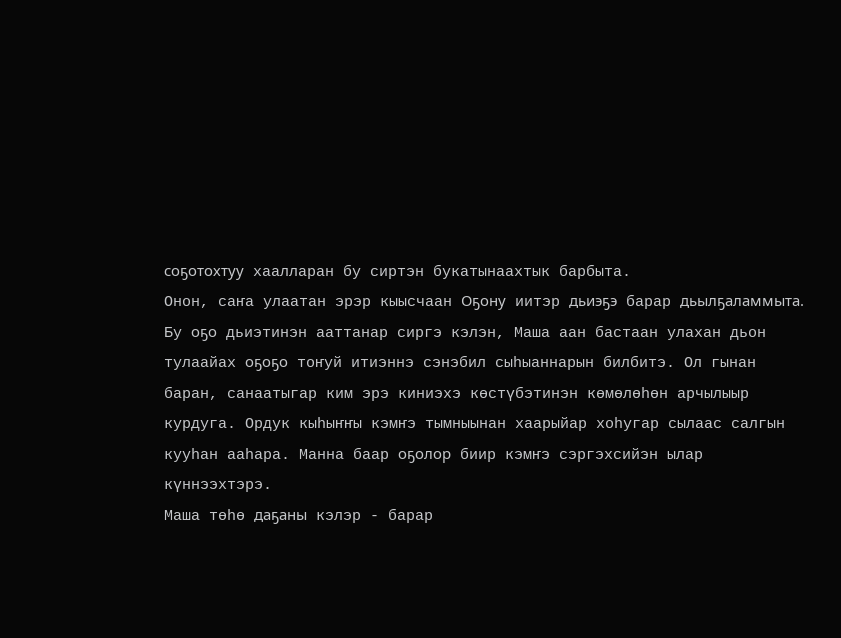соҕотохтуу хаалларан бу сиртэн букатынаахтык барбыта.
Онон, саҥа улаатан эрэр кыысчаан Оҕону иитэр дьиэҕэ барар дьылҕаламмыта. Бу оҕо дьиэтинэн ааттанар сиргэ кэлэн, Маша аан бастаан улахан дьон тулаайах оҕоҕо тоҥуй итиэннэ сэнэбил сыһыаннарын билбитэ. Ол гынан баран, санаатыгар ким эрэ киниэхэ көстүбэтинэн көмөлөһөн арчылыыр курдуга. Ордук кыһыҥҥы кэмҥэ тымныынан хаарыйар хоһугар сылаас салгын кууһан ааһара. Манна баар оҕолор биир кэмҥэ сэргэхсийэн ылар күннээхтэрэ.
Маша төһө даҕаны кэлэр - барар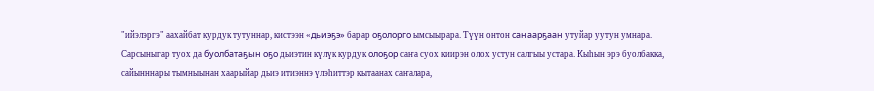"ийэлэргэ" аахайбат курдук тутуннар, кистээн «дьиэҕэ» барар оҕолорго ымсыырара. Түүн онтон санаарҕаан утуйар уутун умнара. Сарсыныгар туох да буолбатаҕын оҕо дьиэтин күлүк курдук олоҕор саҥа суох киирэн олох устун салгыы устара. Кыһын эрэ буолбакка, сайынннары тымныынан хаарыйар дьиэ итиэннэ үлэһиттэр кытаанах саҥалара,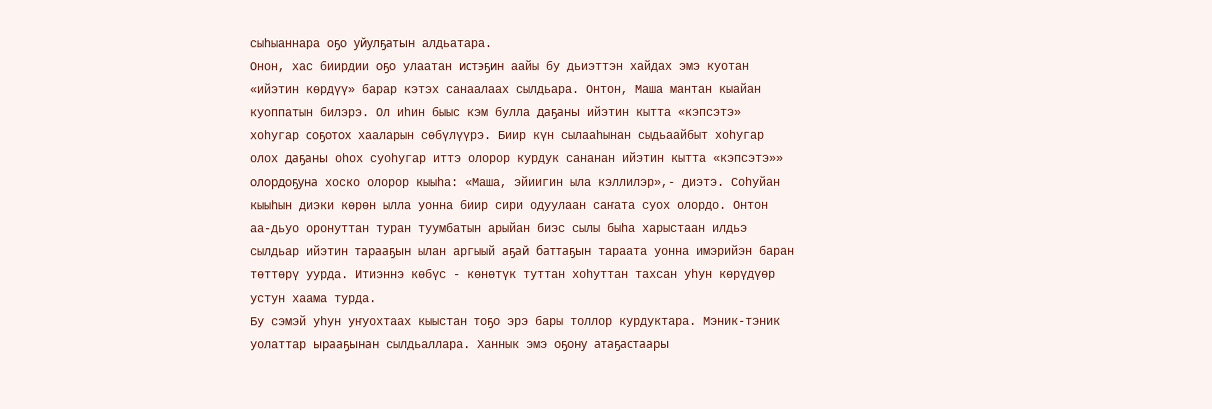сыһыаннара оҕо уйулҕатын алдьатара.
Онон, хас биирдии оҕо улаатан истэҕин аайы бу дьиэттэн хайдах эмэ куотан «ийэтин көрдүү» барар кэтэх санаалаах сылдьара. Онтон, Маша мантан кыайан куоппатын билэрэ. Ол иһин быыс кэм булла даҕаны ийэтин кытта «кэпсэтэ» хоһугар соҕотох хааларын сөбүлүүрэ. Биир күн сылааһынан сыдьаайбыт хоһугар олох даҕаны оһох суоһугар иттэ олорор курдук сананан ийэтин кытта «кэпсэтэ»» олордоҕуна хоско олорор кыыһа: «Маша, эйиигин ыла кэллилэр»,- диэтэ. Соһуйан кыыһын диэки көрөн ылла уонна биир сири одуулаан саҥата суох олордо. Онтон аа-дьуо оронуттан туран туумбатын арыйан биэс сылы быһа харыстаан илдьэ сылдьар ийэтин тарааҕын ылан аргыый аҕай баттаҕын тараата уонна имэрийэн баран төттөрү уурда. Итиэннэ көбүс - көнөтүк туттан хоһуттан тахсан уһун көрүдүөр устун хаама турда.
Бу сэмэй уһун уҥуохтаах кыыстан тоҕо эрэ бары толлор курдуктара. Мэник-тэник уолаттар ырааҕынан сылдьаллара. Ханнык эмэ оҕону атаҕастаары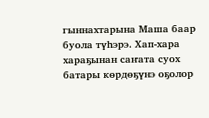гыннахтарына Маша баар буола түһэрэ. Хап-хара хараҕынан саҥата суох батары көрдөҕүнэ оҕолор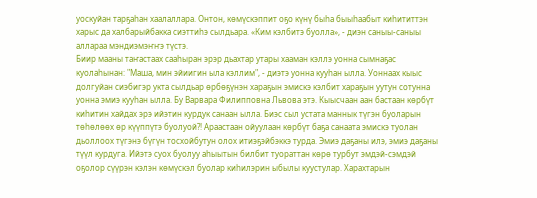уоскуйан тарҕаһан хаалаллара. Онтон, көмүскэппит оҕо күнү быһа быыһаабыт киһититтэн харыс да халбарыйбакка сиэттиһэ сылдьара. «Ким кэлбитэ буолла», - диэн саныы-саныы аллараа мэндиэмэҥҥэ түстэ.
Биир мааны таҥастаах сааһыран эрэр дьахтар утары хааман кэллэ уонна сымнаҕас куолаһынан: "Маша, мин эйиигин ыла кэллим", - диэтэ уонна кууһан ылла. Уоннаах кыыс долгуйан сиэбигэр укта сылдьар өрбөҕүнэн хараҕын эмискэ кэлбит хараҕын уутун сотунна уонна эмиэ кууһан ылла. Бу Варвара Филипповна Львова этэ. Кыысчаан аан бастаан көрбүт киһитин хайдах эрэ ийэтин курдук санаан ылла. Биэс сыл устата маннык түгэн буоларын төһөлөөх өр күүппүтэ буолуой?! Араастаан ойуулаан көрбүт баҕа санаата эмискэ туолан дьоллоох түгэнэ бүгүн тосхойбутун олох итиэҕэйбэккэ турда. Эмиэ даҕаны илэ, эмиэ даҕаны түүл курдуга. Ийэтэ суох буолуу аһыытын билбит туораттан көрө турбут эмдэй-сэмдэй оҕолор сүүрэн кэлэн көмүскэл буолар киһилэрин ыбылы куустулар. Харахтарын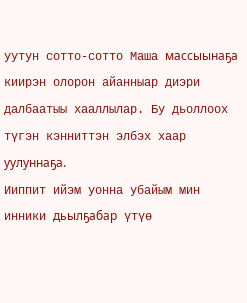уутун сотто-сотто Маша массыынаҕа киирэн олорон айанныар диэри далбаатыы хааллылар. Бу дьоллоох түгэн кэнниттэн элбэх хаар уулуннаҕа.
Ииппит ийэм уонна убайым мин инники дьылҕабар үтүө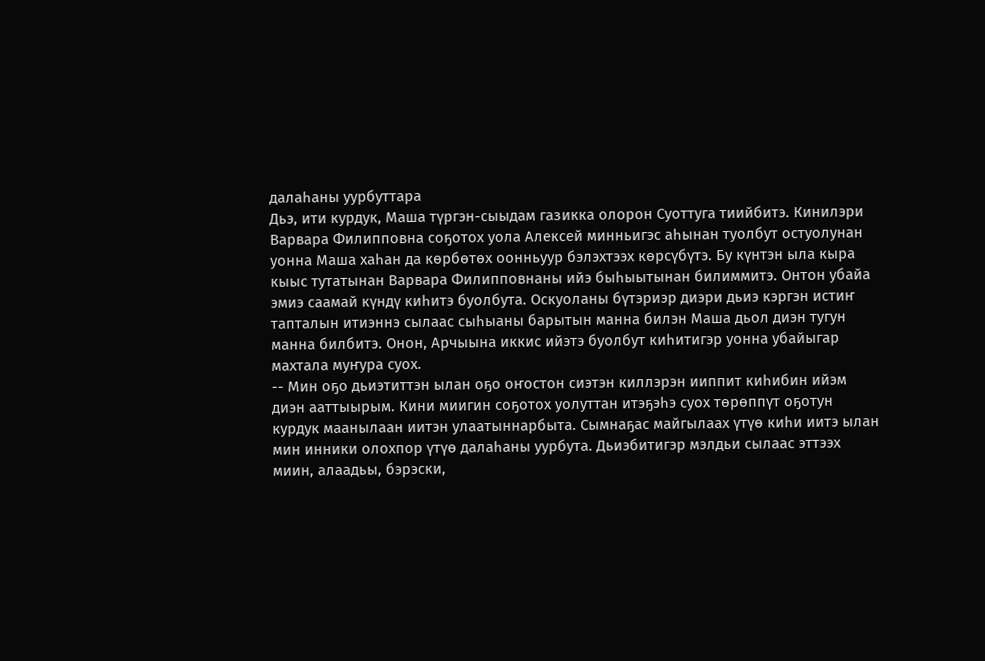далаһаны уурбуттара
Дьэ, ити курдук, Маша түргэн-сыыдам газикка олорон Суоттуга тиийбитэ. Кинилэри Варвара Филипповна соҕотох уола Алексей минньигэс аһынан туолбут остуолунан уонна Маша хаһан да көрбөтөх оонньуур бэлэхтээх көрсүбүтэ. Бу күнтэн ыла кыра кыыс тутатынан Варвара Филипповнаны ийэ быһыытынан билиммитэ. Онтон убайа эмиэ саамай күндү киһитэ буолбута. Оскуоланы бүтэриэр диэри дьиэ кэргэн истиҥ тапталын итиэннэ сылаас сыһыаны барытын манна билэн Маша дьол диэн тугун манна билбитэ. Онон, Арчыына иккис ийэтэ буолбут киһитигэр уонна убайыгар махтала муҥура суох.
-- Мин оҕо дьиэтиттэн ылан оҕо оҥостон сиэтэн киллэрэн ииппит киһибин ийэм диэн ааттыырым. Кини миигин соҕотох уолуттан итэҕэһэ суох төрөппүт оҕотун курдук маанылаан иитэн улаатыннарбыта. Сымнаҕас майгылаах үтүө киһи иитэ ылан мин инники олохпор үтүө далаһаны уурбута. Дьиэбитигэр мэлдьи сылаас эттээх миин, алаадьы, бэрэски,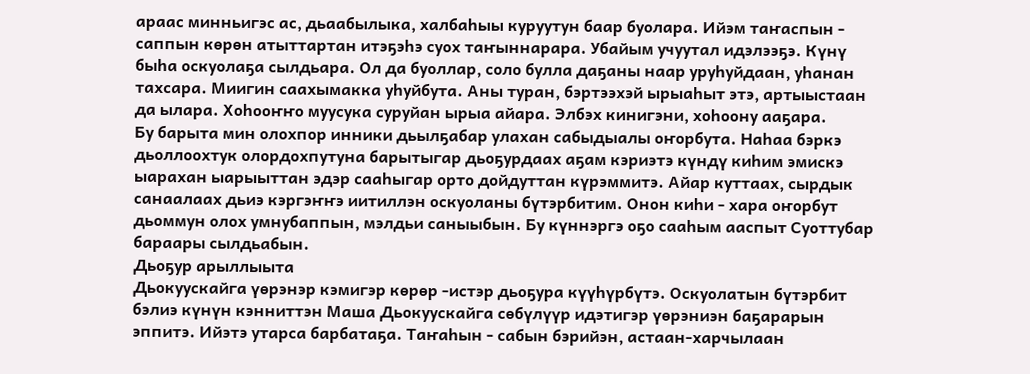араас минньигэс ас, дьаабылыка, халбаһыы куруутун баар буолара. Ийэм таҥаспын - саппын көрөн атыттартан итэҕэһэ суох таҥыннарара. Убайым учуутал идэлээҕэ. Күнү быһа оскуолаҕа сылдьара. Ол да буоллар, соло булла даҕаны наар уруһуйдаан, уһанан тахсара. Миигин саахымакка уһуйбута. Аны туран, бэртээхэй ырыаһыт этэ, артыыстаан да ылара. Хоһооҥҥо муусука суруйан ырыа айара. Элбэх кинигэни, хоһоону ааҕара.
Бу барыта мин олохпор инники дьылҕабар улахан сабыдыалы оҥорбута. Наһаа бэркэ дьоллоохтук олордохпутуна барытыгар дьоҕурдаах аҕам кэриэтэ күндү киһим эмискэ ыарахан ыарыыттан эдэр сааһыгар орто дойдуттан күрэммитэ. Айар куттаах, сырдык санаалаах дьиэ кэргэҥҥэ иитиллэн оскуоланы бүтэрбитим. Онон киһи - хара оҥорбут дьоммун олох умнубаппын, мэлдьи саныыбын. Бу күннэргэ оҕо сааһым ааспыт Суоттубар бараары сылдьабын.
Дьоҕур арыллыыта
Дьокуускайга үөрэнэр кэмигэр көрөр -истэр дьоҕура күүһүрбүтэ. Оскуолатын бүтэрбит бэлиэ күнүн кэнниттэн Маша Дьокуускайга сөбүлүүр идэтигэр үөрэниэн баҕарарын эппитэ. Ийэтэ утарса барбатаҕа. Таҥаһын - сабын бэрийэн, астаан-харчылаан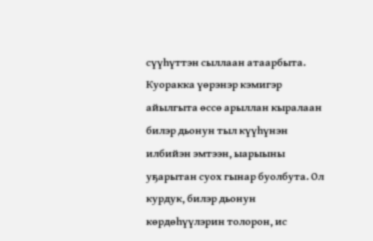сүүһүттэн сыллаан атаарбыта.
Куоракка үөрэнэр кэмигэр айылгыта өссө арыллан кыралаан билэр дьонун тыл күүһүнэн илбийэн эмтээн, ыарыыны уҕарытан суох гынар буолбута. Ол курдук, билэр дьонун көрдөһүүлэрин толорон, ис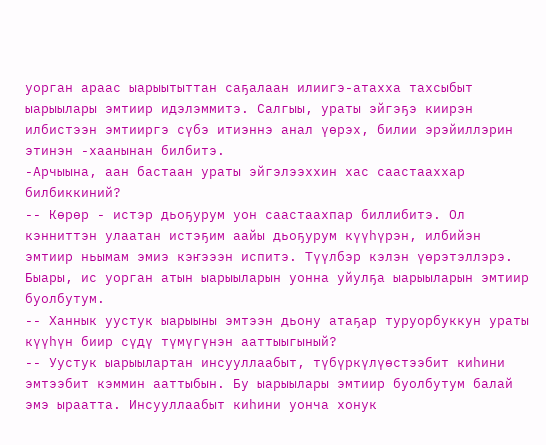уорган араас ыарыытыттан саҕалаан илиигэ-атахха тахсыбыт ыарыылары эмтиир идэлэммитэ. Салгыы, ураты эйгэҕэ киирэн илбистээн эмтииргэ сүбэ итиэннэ анал үөрэх, билии эрэйиллэрин этинэн -хаанынан билбитэ.
-Арчыына, аан бастаан ураты эйгэлээххин хас саастааххар билбиккиний?
-- Көрөр - истэр дьоҕурум уон саастаахпар биллибитэ. Ол кэнниттэн улаатан истэҕим аайы дьоҕурум күүһүрэн, илбийэн эмтиир ньымам эмиэ кэҥэээн испитэ. Түүлбэр кэлэн үөрэтэллэрэ. Быары, ис уорган атын ыарыыларын уонна уйулҕа ыарыыларын эмтиир буолбутум.
-- Ханнык уустук ыарыыны эмтээн дьону атаҕар туруорбуккун ураты күүһүн биир сүдү түмүгүнэн ааттыыгыный?
-- Уустук ыарыылартан инсууллаабыт, түбүркүлүөстээбит киһини эмтээбит кэммин ааттыбын. Бу ыарыылары эмтиир буолбутум балай эмэ ыраатта. Инсууллаабыт киһини уонча хонук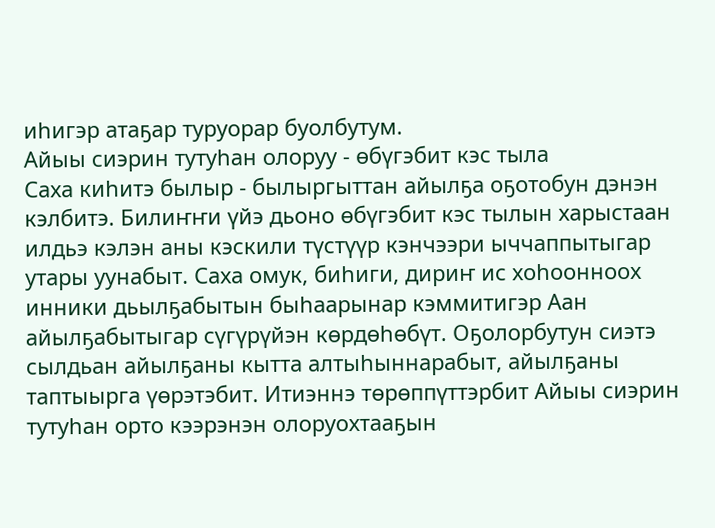иһигэр атаҕар туруорар буолбутум.
Айыы сиэрин тутуһан олоруу - өбүгэбит кэс тыла
Саха киһитэ былыр - былыргыттан айылҕа оҕотобун дэнэн кэлбитэ. Билиҥҥи үйэ дьоно өбүгэбит кэс тылын харыстаан илдьэ кэлэн аны кэскили түстүүр кэнчээри ыччаппытыгар утары уунабыт. Саха омук, биһиги, дириҥ ис хоһоонноох инники дьылҕабытын быһаарынар кэммитигэр Аан айылҕабытыгар сүгүрүйэн көрдөһөбүт. Оҕолорбутун сиэтэ сылдьан айылҕаны кытта алтыһыннарабыт, айылҕаны таптыырга үөрэтэбит. Итиэннэ төрөппүттэрбит Айыы сиэрин тутуһан орто кээрэнэн олоруохтааҕын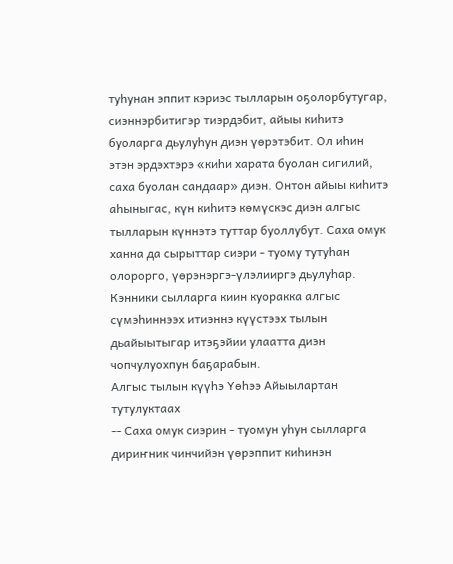туһунан эппит кэриэс тылларын оҕолорбутугар, сиэннэрбитигэр тиэрдэбит, айыы киһитэ буоларга дьулуһун диэн үөрэтэбит. Ол иһин этэн эрдэхтэрэ «киһи харата буолан сигилий, саха буолан сандаар» диэн. Онтон айыы киһитэ аһыныгас, күн киһитэ көмүскэс диэн алгыс тылларын күннэтэ туттар буоллубут. Саха омук ханна да сырыттар сиэри - туому тутуһан олорорго, үөрэнэргэ-үлэлииргэ дьулуһар. Кэнники сылларга киин куоракка алгыс сүмэһиннээх итиэннэ күүстээх тылын дьайыытыгар итэҕэйии улаатта диэн чопчулуохпун баҕарабын.
Алгыс тылын күүһэ Үөһээ Айыылартан тутулуктаах
-- Саха омук сиэрин - туомун уһун сылларга дириҥник чинчийэн үөрэппит киһинэн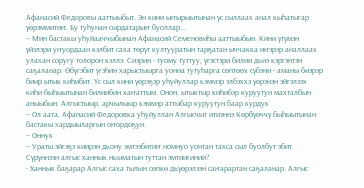Афанасий Федоровы ааттыыбыт. Эн кини ыҥырыытынан үс сыллаах анал кыһатыгар үөрэммитиҥ. Бу туһунан сырдатарыҥ буоллар...
-- Мин бастакы уһуйааччыбынан Афанасий Семеновиһы ааттыыбын. Кини үтүмэн үйэлэри уҥуордаан кэлбит саха төрүт култууратын тарҕатан ыччакка иҥэрэр аналлаах улахан соругу толорон кэллэ. Сиэрин - туому туттуу, үгэстэри билии дьиэ кэргэнтэн саҕаланар. Өбүгэбит үгэһин харыстыырга уонна тутуһарга сөптөөх сүбэни - аманы биэрэр биир ытык киһибит. Үс сыл кини үөрэҕэр уһуйуллар кэммэр элбэххэ үөрэнэн эйгэлээх киһи быһыытынан билиибин хаҥаттым. Онон, ытыктыр киһибэр куруутун махталбын аныыбын. Алгыстыыр, арчылыыр кэммэр аттыбар куруутун баар курдук
-- Ол аата, Афанасий Федоровка уһуйуллан Алгысчыт итиэннэ Көрбүөччү быһыытынан бастакы хардыыларгын оҥордоҕун.
-- Оннук
-- Ураты эйгэҕэ киирэн дьону эмтээбитиҥ номнуо уонтан тахса сыл буолбут эбит. Сүрүннээн алгыс ханнык ньыматын туттан эмтиигиний?
- Ханнык баҕарар Алгыс саха тылын сөпкө дьүөрэлээн саҥарартан саҕаланар. Алгыс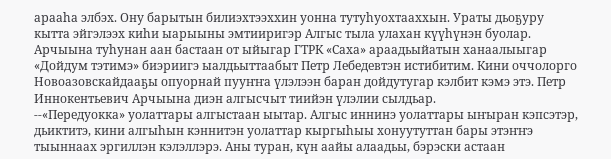арааһа элбэх. Ону барытын билиэхтээххин уонна тутуһуохтааххын. Ураты дьоҕуру кытта эйгэлээх киһи ыарыыны эмтииригэр Алгыс тыла улахан күүһүнэн буолар.
Арчыына туһунан аан бастаан от ыйыгар ГТРК «Саха» араадьыйатын ханаалыыгар «Дойдум тэтимэ» биэриигэ ыалдьыттаабыт Петр Лебедевтэн истибитим. Кини оччолорго Новоазовскайдааҕы опуорнай пууҥҥа үлэлээн баран дойдутугар кэлбит кэмэ этэ. Петр Иннокентьевич Арчыына диэн алгысчыт тиийэн үлэлии сылдьар.
--«Передуокка» уолаттары алгыстаан ыытар. Алгыс иннинэ уолаттары ыҥыран кэпсэтэр, дьиктитэ, кини алгыһын кэннитэн уолаттар кыргыһыы хонуутуттан бары этэҥҥэ тыыннаах эргиллэн кэлэллэрэ. Аны туран, күн аайы алаадьы, бэрэски астаан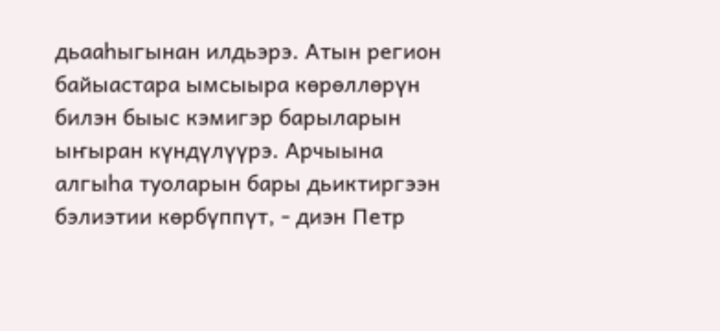дьааһыгынан илдьэрэ. Атын регион байыастара ымсыыра көрөллөрүн билэн быыс кэмигэр барыларын ыҥыран күндүлүүрэ. Арчыына алгыһа туоларын бары дьиктиргээн бэлиэтии көрбүппүт, - диэн Петр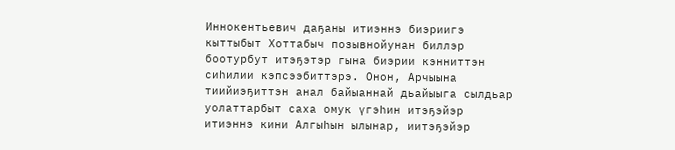Иннокентьевич даҕаны итиэннэ биэриигэ кыттыбыт Хоттабыч позывнойунан биллэр боотурбут итэҕэтэр гына биэрии кэнниттэн сиһилии кэпсээбиттэрэ. Онон, Арчыына тиийиэҕиттэн анал байыаннай дьайыыга сылдьар уолаттарбыт саха омук үгэһин итэҕэйэр итиэннэ кини Алгыһын ылынар, иитэҕэйэр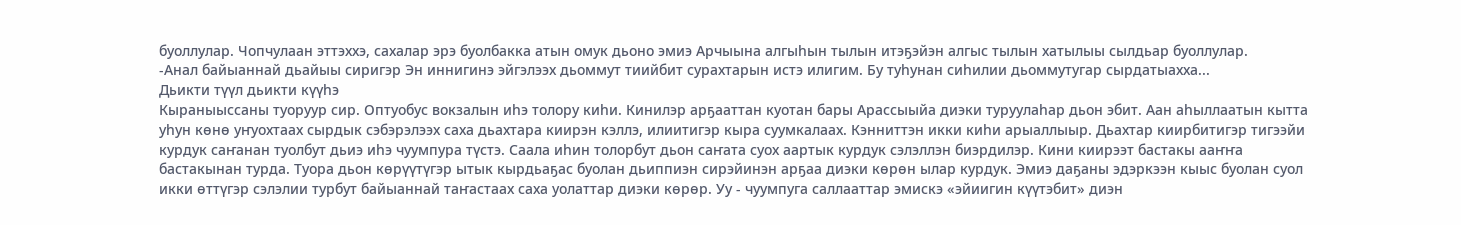буоллулар. Чопчулаан эттэххэ, сахалар эрэ буолбакка атын омук дьоно эмиэ Арчыына алгыһын тылын итэҕэйэн алгыс тылын хатылыы сылдьар буоллулар.
-Анал байыаннай дьайыы сиригэр Эн иннигинэ эйгэлээх дьоммут тиийбит сурахтарын истэ илигим. Бу туһунан сиһилии дьоммутугар сырдатыахха...
Дьикти түүл дьикти күүһэ
Кыраныыссаны туоруур сир. Оптуобус вокзалын иһэ толору киһи. Кинилэр арҕааттан куотан бары Арассыыйа диэки туруулаһар дьон эбит. Аан аһыллаатын кытта уһун көнө уҥуохтаах сырдык сэбэрэлээх саха дьахтара киирэн кэллэ, илиитигэр кыра суумкалаах. Кэнниттэн икки киһи арыаллыыр. Дьахтар киирбитигэр тигээйи курдук саҥанан туолбут дьиэ иһэ чуумпура түстэ. Саала иһин толорбут дьон саҥата суох аартык курдук сэлэллэн биэрдилэр. Кини киирээт бастакы ааҥҥа бастакынан турда. Туора дьон көрүүтүгэр ытык кырдьаҕас буолан дьиппиэн сирэйинэн арҕаа диэки көрөн ылар курдук. Эмиэ даҕаны эдэркээн кыыс буолан суол икки өттүгэр сэлэлии турбут байыаннай таҥастаах саха уолаттар диэки көрөр. Уу - чуумпуга саллааттар эмискэ «эйиигин күүтэбит» диэн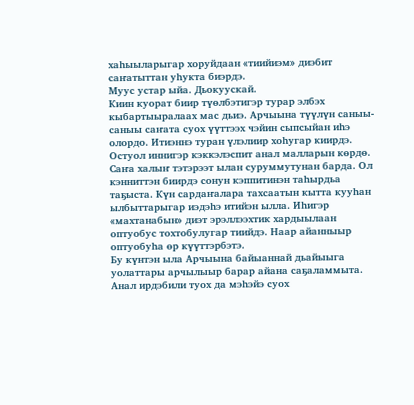хаһыыларыгар хоруйдаан «тиийиэм» диэбит саҥатыттан уһукта биэрдэ.
Муус устар ыйа. Дьокуускай.
Киин куорат биир түөлбэтигэр турар элбэх кыбартыыралаах мас дьиэ. Арчыына түүлүн саныы-саныы саҥата суох үүттээх чэйин сыпсыйан иһэ олордо. Итиэннэ туран үлэлиир хоһугар киирдэ. Остуол иннигэр кэккэлэспит анал малларын көрдө. Саҥа халыҥ тэтэрээт ылан суруммутунан барда. Ол кэнниттэн биирдэ сонун кэппитинэн таһырдьа таҕыста. Күн сардаҥалара тахсаатын кытта кууһан ылбыттарыгар иэдэһэ итийэн ылла. Иһигэр «махтанабын» диэт эрэллээхтик хардыылаан оптуобус тохтобулугар тиийдэ. Наар айанныыр оптуобуһа өр күүттэрбэтэ.
Бу күнтэн ыла Арчыына байыаннай дьайыыга уолаттары арчылыыр барар айана саҕаламмыта. Анал ирдэбили туох да мэһэйэ суох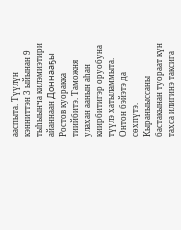ааспыта. Түүлүн кэнниттэн 3 ыйынан 9 тыһыынча килэмиэтири айаннаан Доннааҕы Ростов куоракка тиийбитэ. Таможня улахан аанын аһан киирбитигэр оруобуна түүлэ хатыламмыта. Онтон бэйэтэ да сөхпүтэ. Кыраныыссаны бастакынан туораат күн тахса илигинэ таксига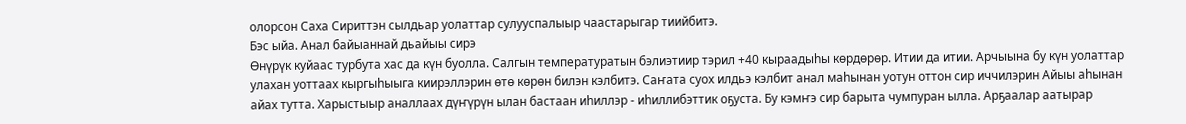олорсон Саха Сириттэн сылдьар уолаттар сулууспалыыр чаастарыгар тиийбитэ.
Бэс ыйа. Анал байыаннай дьайыы сирэ
Өнүрүк куйаас турбута хас да күн буолла. Салгын температуратын бэлиэтиир тэрил +40 кыраадыһы көрдөрөр. Итии да итии. Арчыына бу күн уолаттар улахан уоттаах кыргыһыыга киирэллэрин өтө көрөн билэн кэлбитэ. Саҥата суох илдьэ кэлбит анал маһынан уотун оттон сир иччилэрин Айыы аһынан айах тутта. Харыстыыр аналлаах дүҥүрүн ылан бастаан иһиллэр - иһиллибэттик оҕуста. Бу кэмҥэ сир барыта чумпуран ылла. Арҕаалар аатырар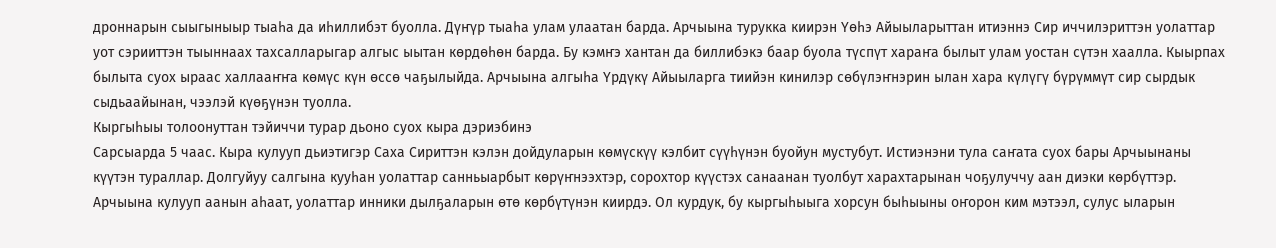дроннарын сыыгыныыр тыаһа да иһиллибэт буолла. Дүҥүр тыаһа улам улаатан барда. Арчыына турукка киирэн Үөһэ Айыыларыттан итиэннэ Сир иччилэриттэн уолаттар уот сэрииттэн тыыннаах тахсалларыгар алгыс ыытан көрдөһөн барда. Бу кэмҥэ хантан да биллибэкэ баар буола түспүт хараҥа былыт улам уостан сүтэн хаалла. Кыырпах былыта суох ыраас халлааҥҥа көмүс күн өссө чаҕылыйда. Арчыына алгыһа Үрдүкү Айыыларга тиийэн кинилэр сөбүлэҥнэрин ылан хара күлүгү бүрүммүт сир сырдык сыдьаайынан, чээлэй күөҕүнэн туолла.
Кыргыһыы толоонуттан тэйиччи турар дьоно суох кыра дэриэбинэ
Сарсыарда 5 чаас. Кыра кулууп дьиэтигэр Саха Сириттэн кэлэн дойдуларын көмүскүү кэлбит сүүһүнэн буойун мустубут. Истиэнэни тула саҥата суох бары Арчыынаны күүтэн тураллар. Долгуйуу салгына кууһан уолаттар санньыарбыт көрүҥнээхтэр, сорохтор күүстэх санаанан туолбут харахтарынан чоҕулуччу аан диэки көрбүттэр. Арчыына кулууп аанын аһаат, уолаттар инники дылҕаларын өтө көрбүтүнэн киирдэ. Ол курдук, бу кыргыһыыга хорсун быһыыны оҥорон ким мэтээл, сулус ыларын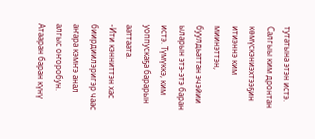тутатына этэн истэ. Салгыы ким дронтан көмүскэниэхтээҕин итиэннэ ким миинэттэн, буулдьаттан эчэйии ыларын этэ-этэ баран истэ. Түмүккэ, ким уоппускаҕа барарын ааттаата.
-Ити кэнниттэн хас биирдиилэригэр чаас аҥара кэмҥэ анал алгыс оҥоробун. Атааран баран күнү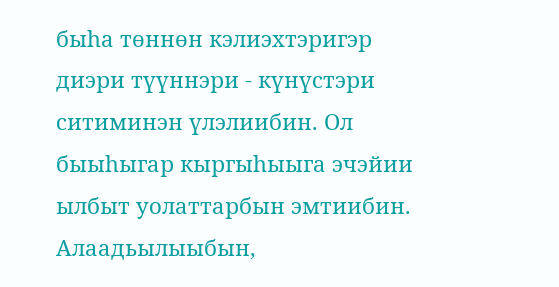быһа төннөн кэлиэхтэригэр диэри түүннэри - күнүстэри ситиминэн үлэлиибин. Ол быыһыгар кыргыһыыга эчэйии ылбыт уолаттарбын эмтиибин. Алаадьылыыбын,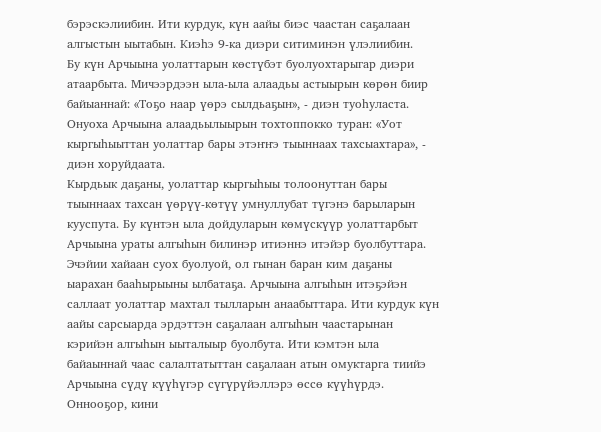бэрэскэлиибин. Ити курдук, күн аайы биэс чаастан саҕалаан алгыстын ыытабын. Киэһэ 9-ка диэри ситиминэн үлэлиибин.
Бу күн Арчыына уолаттарын көстүбэт буолуохтарыгар диэри атаарбыта. Мичээрдээн ыла-ыла алаадьы астыырын көрөн биир байыаннай: «Тоҕо наар үөрэ сылдьаҕын», - диэн туоһуласта. Онуоха Арчыына алаадьылыырын тохтоппокко туран: «Уот кыргыһыыттан уолаттар бары этэҥҥэ тыыннаах тахсыахтара», - диэн хоруйдаата.
Кырдьык даҕаны, уолаттар кыргыһыы толоонуттан бары тыыннаах тахсан үөрүү-көтүү умнуллубат түгэнэ барыларын кууспута. Бу күнтэн ыла дойдуларын көмүскүүр уолаттарбыт Арчыына ураты алгыһын билинэр итиэннэ итэйэр буолбуттара. Эчэйии хайаан суох буолуой, ол гынан баран ким даҕаны ыарахан бааһырыыны ылбатаҕа. Арчыына алгыһын итэҕэйэн саллаат уолаттар махтал тылларын анаабыттара. Ити курдук күн аайы сарсыарда эрдэттэн саҕалаан алгыһын чаастарынан кэрийэн алгыһын ыыталыыр буолбута. Ити кэмтэн ыла байаыннай чаас салалтатыттан саҕалаан атын омуктарга тиийэ Арчыына сүдү күүһүгэр сүгүрүйэллэрэ өссө күүһүрдэ. Оннооҕор, кини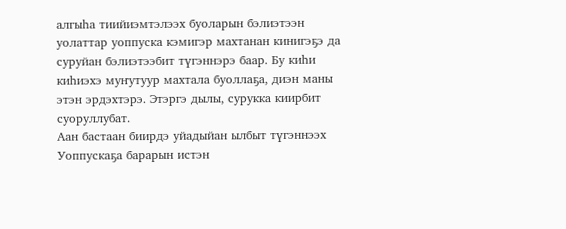алгыһа тиийиэмтэлээх буоларын бэлиэтээн уолаттар уоппуска кэмигэр махтанан кинигэҕэ да суруйан бэлиэтээбит түгэннэрэ баар. Бу киһи киһиэхэ муҥутуур махтала буоллаҕа, диэн маны этэн эрдэхтэрэ. Этэргэ дылы, сурукка киирбит суоруллубат.
Аан бастаан биирдэ уйадыйан ылбыт түгэннээх
Уоппускаҕа барарын истэн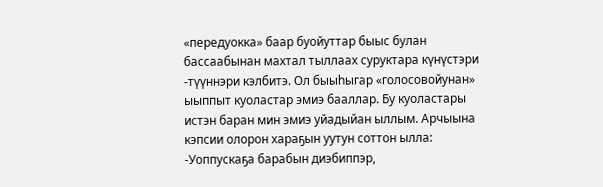«передуокка» баар буойуттар быыс булан бассаабынан махтал тыллаах суруктара күнүстэри -түүннэри кэлбитэ. Ол быыһыгар «голосовойунан» ыыппыт куоластар эмиэ бааллар. Бу куоластары истэн баран мин эмиэ уйадыйан ыллым. Арчыына кэпсии олорон хараҕын уутун соттон ылла:
-Уоппускаҕа барабын диэбиппэр,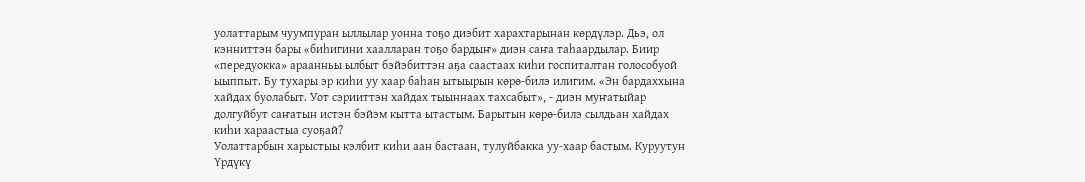уолаттарым чуумпуран ыллылар уонна тоҕо диэбит харахтарынан көрдүлэр. Дьэ, ол кэнниттэн бары «биһигини хаалларан тоҕо бардыҥ» диэн саҥа таһаардылар. Биир «передуокка» араанньы ылбыт бэйэбиттэн аҕа саастаах киһи госпиталтан голособуой ыыппыт. Бу тухары эр киһи уу хаар баһан ытыырын көрө-билэ илигим. «Эн бардаххына хайдах буолабыт. Уот сэрииттэн хайдах тыыннаах тахсабыт», - диэн муҥатыйар долгуйбут саҥатын истэн бэйэм кытта ытастым. Барытын көрө-билэ сылдьан хайдах киһи хараастыа суоҕай?
Уолаттарбын харыстыы кэлбит киһи аан бастаан, тулуйбакка уу-хаар бастым. Куруутун Үрдүкү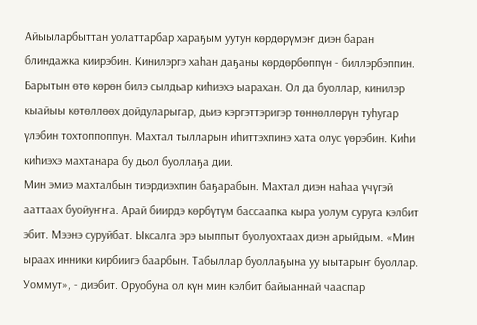Айыыларбыттан уолаттарбар хараҕым уутун көрдөрүмэҥ диэн баран блиндажка киирэбин. Кинилэргэ хаһан даҕаны көрдөрбөппүн - биллэрбэппин. Барытын өтө көрөн билэ сылдьар киһиэхэ ыарахан. Ол да буоллар, кинилэр кыайыы көтөллөөх дойдуларыгар, дьиэ кэргэттэригэр төннөллөрүн туһугар үлэбин тохтоппоппун. Махтал тылларын иһиттэхпинэ хата олус үөрэбин. Киһи киһиэхэ махтанара бу дьол буоллаҕа дии.
Мин эмиэ махталбын тиэрдиэхпин баҕарабын. Махтал диэн наһаа үчүгэй ааттаах буойуҥҥа. Арай биирдэ көрбүтүм бассаапка кыра уолум суруга кэлбит эбит. Мээнэ суруйбат. Ыксалга эрэ ыыппыт буолуохтаах диэн арыйдым. «Мин ыраах инники кирбиигэ баарбын. Табыллар буоллаҕына уу ыытарыҥ буоллар. Уоммут», - диэбит. Оруобуна ол күн мин кэлбит байыаннай чааспар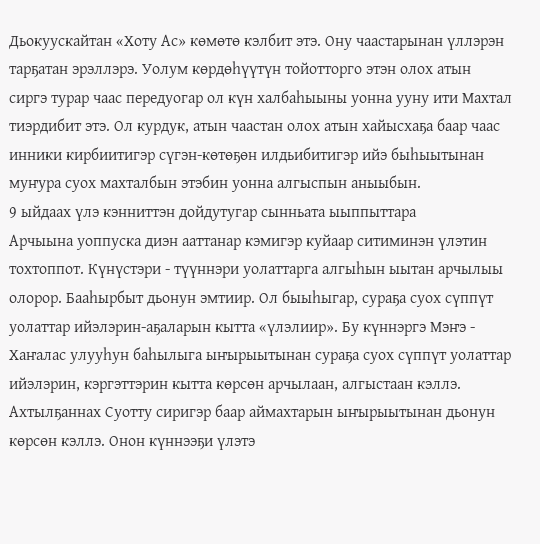Дьокуускайтан «Хоту Ас» көмөтө кэлбит этэ. Ону чаастарынан үллэрэн тарҕатан эрэллэрэ. Уолум көрдөһүүтүн тойотторго этэн олох атын сиргэ турар чаас передуогар ол күн халбаһыыны уонна ууну ити Махтал тиэрдибит этэ. Ол курдук, атын чаастан олох атын хайысхаҕа баар чаас инники кирбиитигэр сүгэн-көтөҕөн илдьибитигэр ийэ быһыытынан муҥура суох махталбын этэбин уонна алгыспын аныыбын.
9 ыйдаах үлэ кэнниттэн дойдутугар сынньата ыыппыттара
Арчыына уоппуска диэн ааттанар кэмигэр куйаар ситиминэн үлэтин тохтоппот. Күнүстэри - түүннэри уолаттарга алгыһын ыытан арчылыы олорор. Бааһырбыт дьонун эмтиир. Ол быыһыгар, сураҕа суох сүппүт уолаттар ийэлэрин-аҕаларын кытта «үлэлиир». Бу күннэргэ Мэҥэ - Хаҥалас улууһун баһылыга ыҥырыытынан сураҕа суох сүппүт уолаттар ийэлэрин, кэргэттэрин кытта көрсөн арчылаан, алгыстаан кэллэ. Ахтылҕаннах Суотту сиригэр баар аймахтарын ыҥырыытынан дьонун көрсөн кэллэ. Онон күннээҕи үлэтэ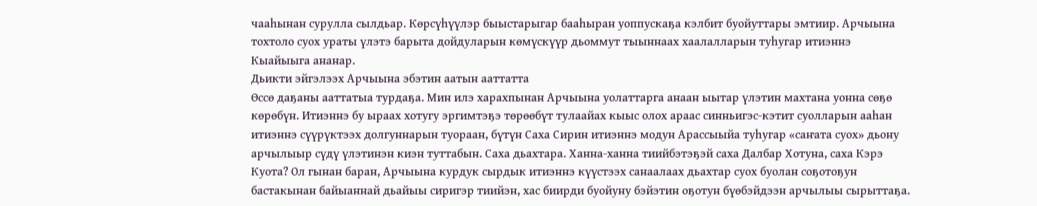чааһынан сурулла сылдьар. Көрсүһүүлэр быыстарыгар бааһыран уоппускаҕа кэлбит буойуттары эмтиир. Арчыына тохтоло суох ураты үлэтэ барыта дойдуларын көмүскүүр дьоммут тыыннаах хаалалларын туһугар итиэннэ Кыайыыга ананар.
Дьикти эйгэлээх Арчыына эбэтин аатын ааттатта
Өссө даҕаны ааттатыа турдаҕа. Мин илэ харахпынан Арчыына уолаттарга анаан ыытар үлэтин махтана уонна сөҕө көрөбүн. Итиэннэ бу ыраах хотугу эргимтэҕэ төрөөбүт тулаайах кыыс олох араас синньигэс-кэтит суолларын ааһан итиэннэ сүүрүктээх долгуннарын туораан, бүтүн Саха Сирин итиэннэ модун Арассыыйа туһугар «саҥата суох» дьону арчылыыр сүдү үлэтинэн киэн туттабын. Саха дьахтара. Ханна-ханна тиийбэтэҕэй саха Далбар Хотуна, саха Кэрэ Куота? Ол гынан баран, Арчыына курдук сырдык итиэннэ күүстээх санаалаах дьахтар суох буолан соҕотоҕун бастакынан байыаннай дьайыы сиригэр тиийэн, хас биирди буойуну бэйэтин оҕотун бүөбэйдээн арчылыы сырыттаҕа.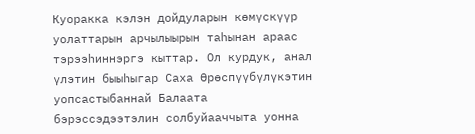Куоракка кэлэн дойдуларын көмүскүүр уолаттарын арчылыырын таһынан араас тэрээһиннэргэ кыттар. Ол курдук, анал үлэтин быыһыгар Саха Өрөспүүбүлүкэтин уопсастыбаннай Балаата бэрэссэдээтэлин солбуйааччыта уонна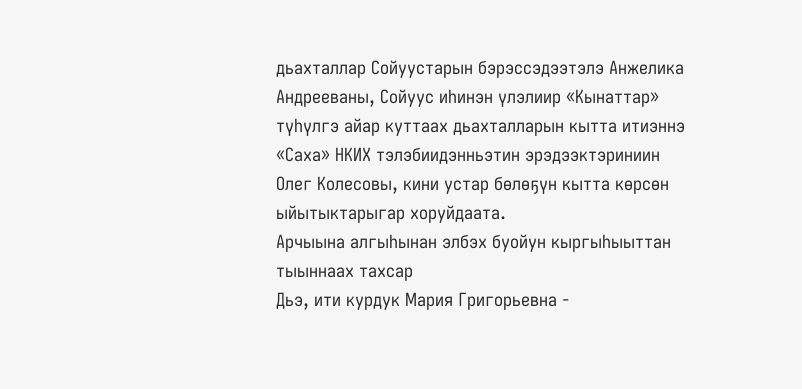дьахталлар Сойуустарын бэрэссэдээтэлэ Анжелика Андрееваны, Сойуус иһинэн үлэлиир «Кынаттар» түһүлгэ айар куттаах дьахталларын кытта итиэннэ «Саха» НКИХ тэлэбиидэнньэтин эрэдээктэриниин Олег Колесовы, кини устар бөлөҕүн кытта көрсөн ыйытыктарыгар хоруйдаата.
Арчыына алгыһынан элбэх буойун кыргыһыыттан тыыннаах тахсар
Дьэ, ити курдук Мария Григорьевна -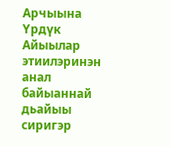Арчыына Үрдүк Айыылар этиилэринэн анал байыаннай дьайыы сиригэр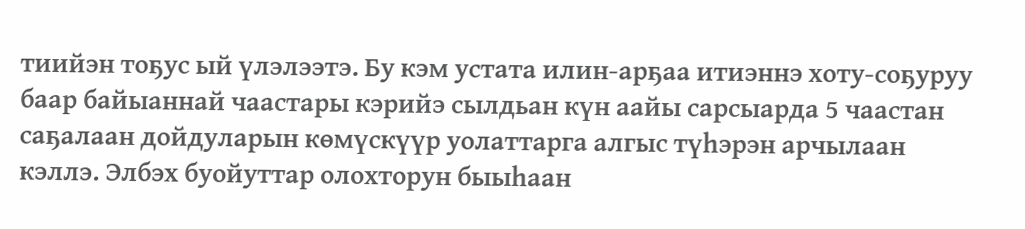тиийэн тоҕус ый үлэлээтэ. Бу кэм устата илин-арҕаа итиэннэ хоту-соҕуруу баар байыаннай чаастары кэрийэ сылдьан күн аайы сарсыарда 5 чаастан саҕалаан дойдуларын көмүскүүр уолаттарга алгыс түһэрэн арчылаан кэллэ. Элбэх буойуттар олохторун быыһаан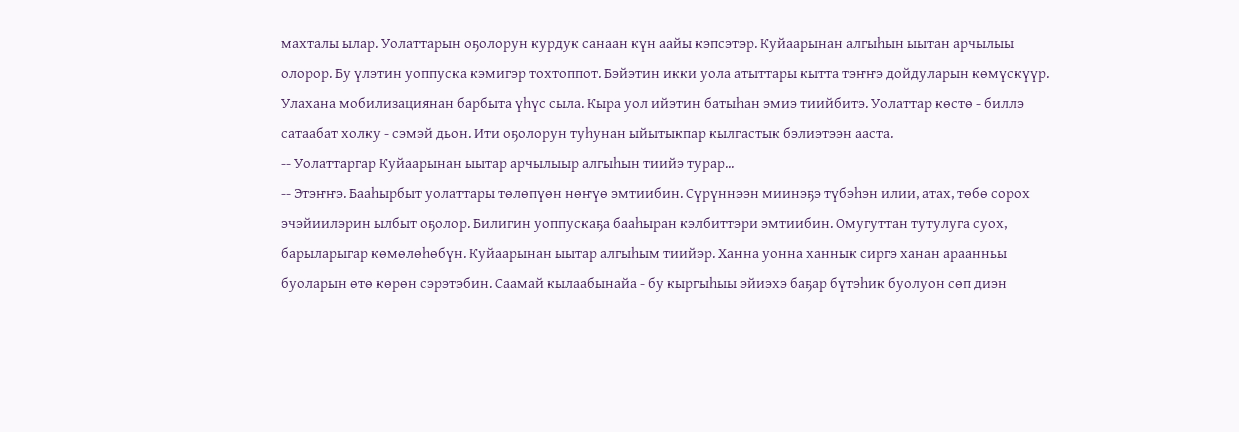махталы ылар. Уолаттарын оҕолорун курдук санаан күн аайы кэпсэтэр. Куйаарынан алгыһын ыытан арчылыы олорор. Бу үлэтин уоппуска кэмигэр тохтоппот. Бэйэтин икки уола атыттары кытта тэҥҥэ дойдуларын көмүскүүр. Улахана мобилизациянан барбыта үһүс сыла. Кыра уол ийэтин батыһан эмиэ тиийбитэ. Уолаттар көстө - биллэ сатаабат холку - сэмэй дьон. Ити оҕолорун туһунан ыйытыкпар кылгастык бэлиэтээн ааста.
-- Уолаттаргар Куйаарынан ыытар арчылыыр алгыһын тиийэ турар...
-- Этэҥҥэ. Бааһырбыт уолаттары төлөпүөн нөҥүө эмтиибин. Сүрүннээн миинэҕэ түбэһэн илии, атах, төбө сорох эчэйиилэрин ылбыт оҕолор. Билигин уоппускаҕа бааһыран кэлбиттэри эмтиибин. Омугуттан тутулуга суох, барыларыгар көмөлөһөбүн. Куйаарынан ыытар алгыһым тиийэр. Ханна уонна ханнык сиргэ ханан араанньы буоларын өтө көрөн сэрэтэбин. Саамай кылаабынайа - бу кыргыһыы эйиэхэ баҕар бүтэһик буолуон сөп диэн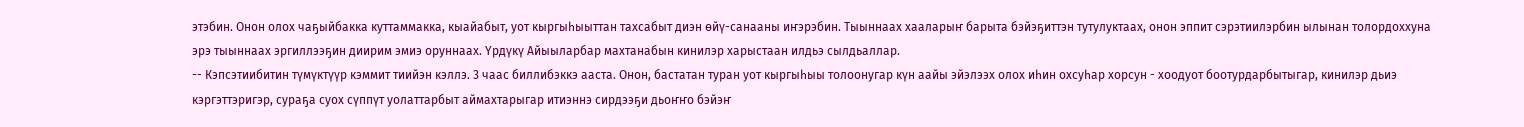этэбин. Онон олох чаҕыйбакка куттаммакка, кыайабыт, уот кыргыһыыттан тахсабыт диэн өйү-санааны иҥэрэбин. Тыыннаах хааларыҥ барыта бэйэҕиттэн тутулуктаах, онон эппит сэрэтиилэрбин ылынан толордоххуна эрэ тыыннаах эргиллээҕин диирим эмиэ оруннаах. Үрдүкү Айыыларбар махтанабын кинилэр харыстаан илдьэ сылдьаллар.
-- Кэпсэтиибитин түмүктүүр кэммит тиийэн кэллэ. 3 чаас биллибэккэ ааста. Онон, бастатан туран уот кыргыһыы толоонугар күн аайы эйэлээх олох иһин охсуһар хорсун - хоодуот боотурдарбытыгар, кинилэр дьиэ кэргэттэригэр, сураҕа суох сүппүт уолаттарбыт аймахтарыгар итиэннэ сирдээҕи дьоҥҥо бэйэҥ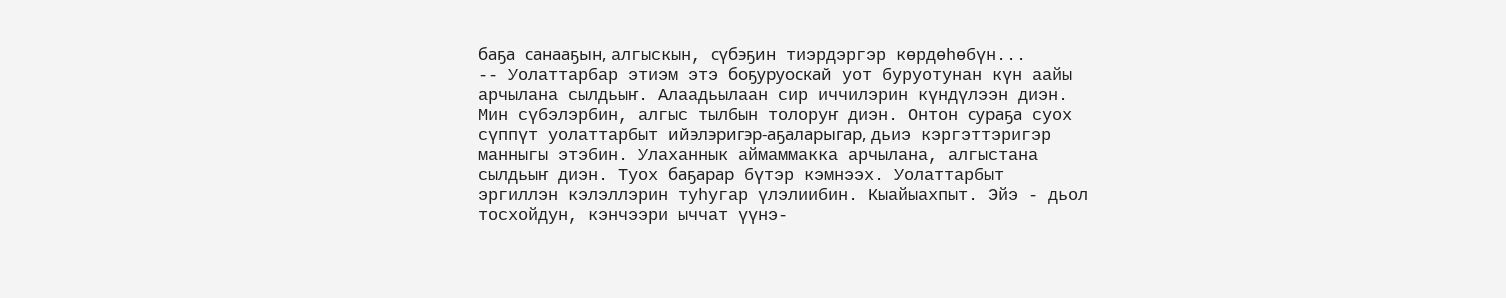баҕа санааҕын, алгыскын, сүбэҕин тиэрдэргэр көрдөһөбүн...
-- Уолаттарбар этиэм этэ боҕуруоскай уот буруотунан күн аайы арчылана сылдьыҥ. Алаадьылаан сир иччилэрин күндүлээн диэн. Мин сүбэлэрбин, алгыс тылбын толоруҥ диэн. Онтон сураҕа суох сүппүт уолаттарбыт ийэлэригэр-аҕаларыгар, дьиэ кэргэттэригэр манныгы этэбин. Улаханнык аймаммакка арчылана, алгыстана сылдьыҥ диэн. Туох баҕарар бүтэр кэмнээх. Уолаттарбыт эргиллэн кэлэллэрин туһугар үлэлиибин. Кыайыахпыт. Эйэ - дьол тосхойдун, кэнчээри ыччат үүнэ-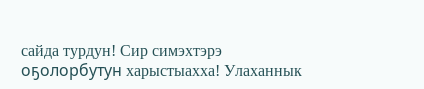сайда турдун! Сир симэхтэрэ оҕолорбутун харыстыахха! Улаханнык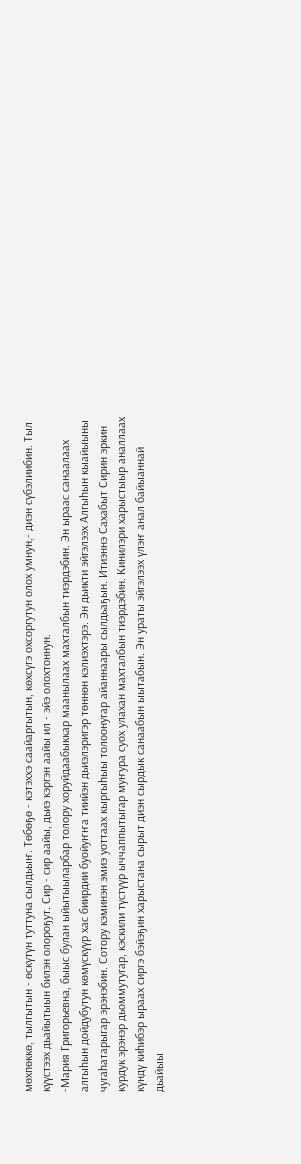мөхпөккө, тылгытын - өскүтүн туттуна сылдьыҥ. Төбөҕө - кэтэххэ саайаргытын, көхсүгэ охсоргутун олох умнун,- диэн сүбэлиибин. Тыл күүстээх дьайытыын билэн олороҕут. Сир - сир аайы, дьиэ кэргэн аайы ил - эйэ олохтоннун.
-Мария Григорьевна, быыс булан ыйытыыларбар толору хоруйдаабыккар маанылаах махталбын тиэрдэбин. Эн ыраас санаалаах алгыһын дойдубутун көмүскүүр хас биирдии буойуҥҥа тиийэн дьиэлэригэр төннөн кэлиэхтэрэ. Эн дьикти эйгэлээх Алгыһын кыайыыны чугаһатарыгар эрэнэбин. Сотору кэминэн эмиэ уоттаах кыргыһыы толоонугар айаннаары сылдьаҕын. Итиэннэ Сахабыт Сирин эркин курдук эрэнэр дьоммутугар, кэскили түстүүр ыччаппытыгар муҥура суох улахан махталбын тиэрдэбин. Кинилэри харыстыыр аналлаах күндү киһибэр ыраах сиргэ бэйэҕин харыстана сырыт диэн сырдык санаабын ыытабын. Эн ураты эйгэлээх үлэҥ анал байыаннай дьайыы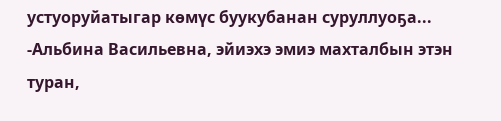устуоруйатыгар көмүс буукубанан суруллуоҕа...
-Альбина Васильевна, эйиэхэ эмиэ махталбын этэн туран,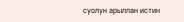суолун арыллан истин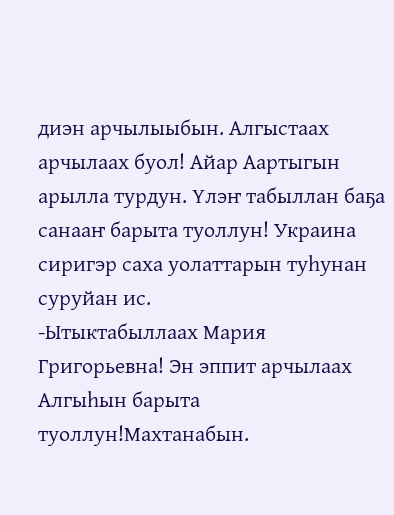диэн арчылыыбын. Алгыстаах арчылаах буол! Айар Аартыгын арылла турдун. Үлэҥ табыллан баҕа санааҥ барыта туоллун! Украина сиригэр саха уолаттарын туһунан суруйан ис.
-Ытыктабыллаах Мария Григорьевна! Эн эппит арчылаах Алгыһын барыта туоллун!Махтанабын.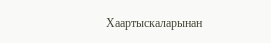Хаартыскаларынан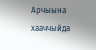Арчыына хааччыйда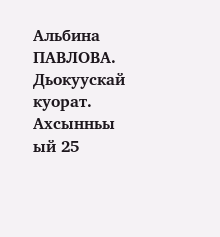Альбина ПАВЛОВА.
Дьокуускай куорат. Ахсынньы ый 25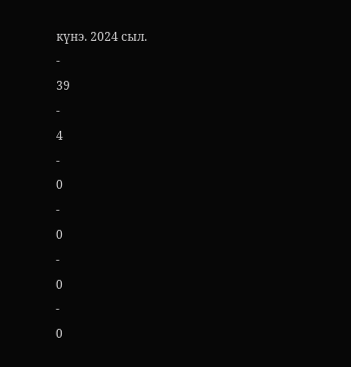күнэ. 2024 сыл.
-
39
-
4
-
0
-
0
-
0
-
0